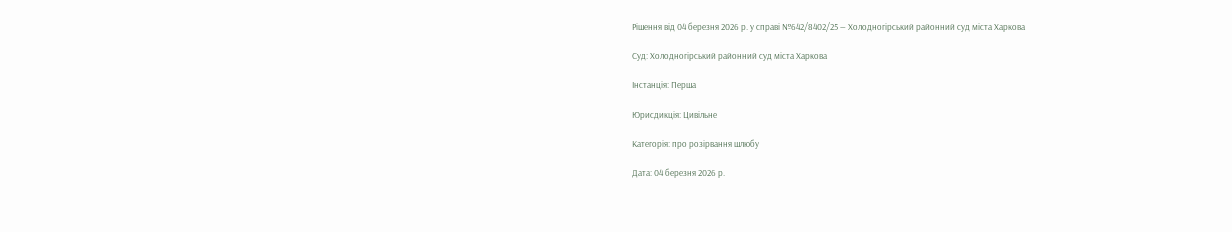Рішення від 04 березня 2026 р. у справі №642/8402/25 — Холодногірський районний суд міста Харкова

Суд: Холодногірський районний суд міста Харкова

Інстанція: Перша

Юрисдикція: Цивільне

Категорія: про розірвання шлюбу

Дата: 04 березня 2026 р.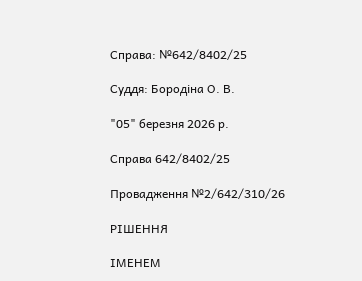Справа: №642/8402/25

Суддя: Бородіна О. В.

"05" березня 2026 р.

Справа 642/8402/25

Провадження №2/642/310/26

РІШЕННЯ

ІМЕНЕМ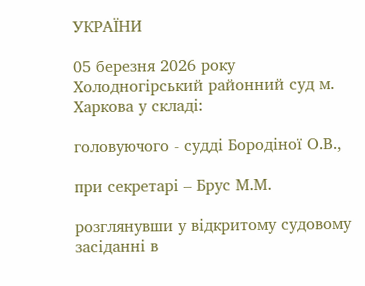УКРАЇНИ

05 березня 2026 року Холодногірський районний суд м. Харкова у складі:

головуючого - судді Бородіної О.В.,

при секретарі – Брус М.М.

розглянувши у відкритому судовому засіданні в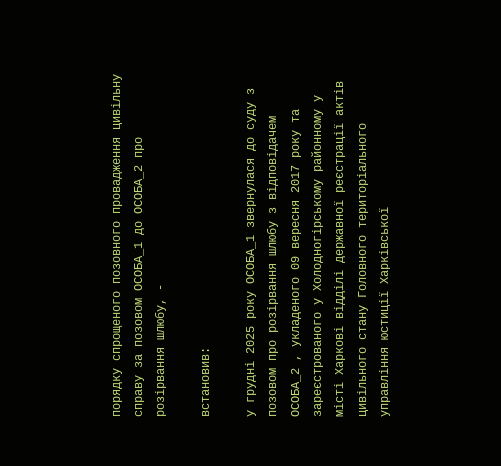порядку спрощеного позовного провадження цивільну справу за позовом ОСОБА_1 до ОСОБА_2 про розірвання шлюбу, -

встановив:

у грудні 2025 року ОСОБА_1 звернулася до суду з позовом про розірвання шлюбу з відповідачем ОСОБА_2 , укладеного 09 вересня 2017 року та зареєстрованого у Холодногірському районному у місті Харкові відділі державної реєстрації актів цивільного стану Головного територіального управління юстиції Харківської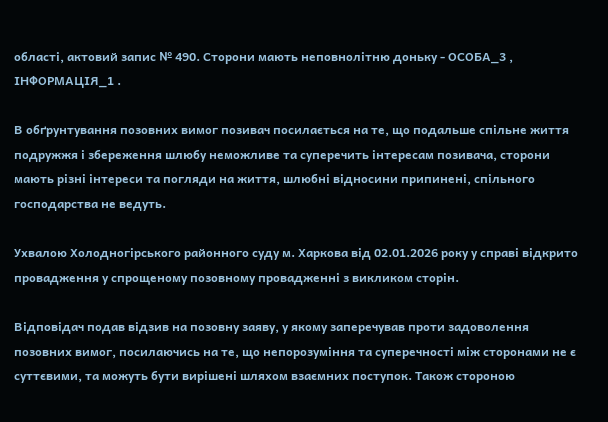області, актовий запис № 490. Сторони мають неповнолітню доньку - ОСОБА_3 , ІНФОРМАЦІЯ_1 .

В обґрунтування позовних вимог позивач посилається на те, що подальше спільне життя подружжя і збереження шлюбу неможливе та суперечить інтересам позивача, сторони мають різні інтереси та погляди на життя, шлюбні відносини припинені, спільного господарства не ведуть.

Ухвалою Холодногірського районного суду м. Харкова від 02.01.2026 року у справі відкрито провадження у спрощеному позовному провадженні з викликом сторін.

Відповідач подав відзив на позовну заяву, у якому заперечував проти задоволення позовних вимог, посилаючись на те, що непорозуміння та суперечності між сторонами не є суттєвими, та можуть бути вирішені шляхом взаємних поступок. Також стороною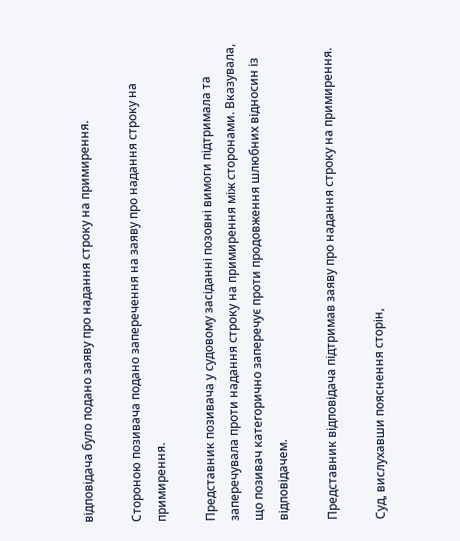відповідача було подано заяву про надання строку на примирення.

Стороною позивача подано заперечення на заяву про надання строку на примирення.

Представник позивача у судовому засіданні позовні вимоги підтримала та заперечувала проти надання строку на примирення між сторонами. Вказувала, що позивач категорично заперечує проти продовження шлюбних відносин із відповідачем.

Представник відповідача підтримав заяву про надання строку на примирення.

Суд, вислухавши пояснення сторін,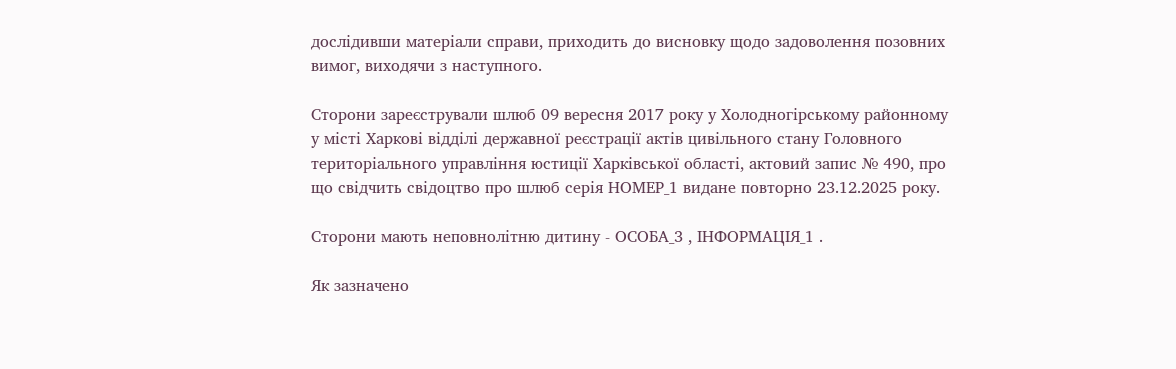дослідивши матеріали справи, приходить до висновку щодо задоволення позовних вимог, виходячи з наступного.

Сторони зареєстрували шлюб 09 вересня 2017 року у Холодногірському районному у місті Харкові відділі державної реєстрації актів цивільного стану Головного територіального управління юстиції Харківської області, актовий запис № 490, про що свідчить свідоцтво про шлюб серія НОМЕР_1 видане повторно 23.12.2025 року.

Сторони мають неповнолітню дитину - ОСОБА_3 , ІНФОРМАЦІЯ_1 .

Як зазначено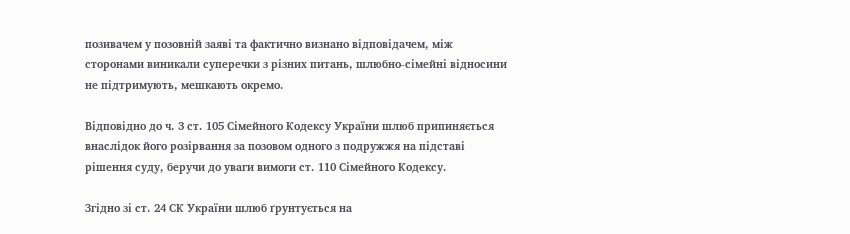позивачем у позовній заяві та фактично визнано відповідачем, між сторонами виникали суперечки з різних питань, шлюбно-сімейні відносини не підтримують, мешкають окремо.

Відповідно до ч. 3 ст. 105 Сімейного Кодексу України шлюб припиняється внаслідок його розірвання за позовом одного з подружжя на підставі рішення суду, беручи до уваги вимоги ст. 110 Сімейного Кодексу.

Згідно зі ст. 24 СК України шлюб ґрунтується на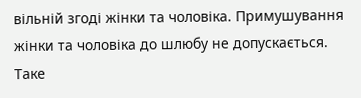вільній згоді жінки та чоловіка. Примушування жінки та чоловіка до шлюбу не допускається. Таке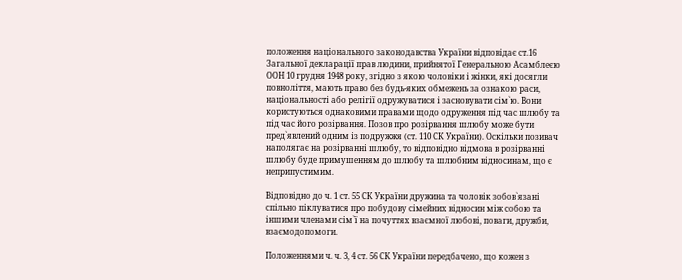положення національного законодавства України відповідає ст.16 Загальної декларації прав людини, прийнятої Генеральною Асамблеєю ООН 10 грудня 1948 року, згідно з якою чоловіки і жінки, які досягли повноліття, мають право без будь-яких обмежень за ознакою раси, національності або релігії одружуватися і засновувати сім`ю. Вони користуються однаковими правами щодо одруження під час шлюбу та під час його розірвання. Позов про розірвання шлюбу може бути пред`явлений одним із подружжя (ст. 110 СК України). Оскільки позивач наполягає на розірванні шлюбу, то відповідно відмова в розірванні шлюбу буде примушенням до шлюбу та шлюбним відносинам, що є неприпустимим.

Відповідно до ч. 1 ст. 55 СК України дружина та чоловік зобов`язані спільно піклуватися про побудову сімейних відносин між собою та іншими членами сім`ї на почуттях взаємної любові, поваги, дружби, взаємодопомоги.

Положеннями ч. ч. 3, 4 ст. 56 СК України передбачено, що кожен з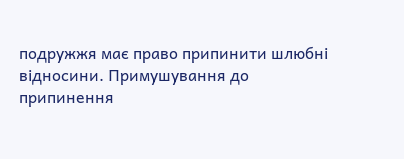подружжя має право припинити шлюбні відносини. Примушування до припинення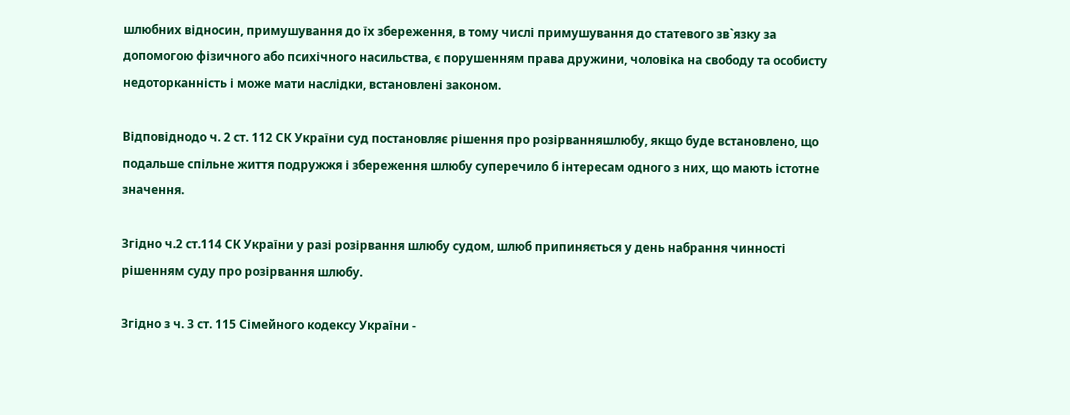шлюбних відносин, примушування до їх збереження, в тому числі примушування до статевого зв`язку за допомогою фізичного або психічного насильства, є порушенням права дружини, чоловіка на свободу та особисту недоторканність і може мати наслідки, встановлені законом.

Відповіднодо ч. 2 ст. 112 СК України суд постановляє рішення про розірванняшлюбу, якщо буде встановлено, що подальше спільне життя подружжя і збереження шлюбу суперечило б інтересам одного з них, що мають істотне значення.

Згідно ч.2 ст.114 СК України у разі розірвання шлюбу судом, шлюб припиняється у день набрання чинності рішенням суду про розірвання шлюбу.

Згідно з ч. 3 ст. 115 Сімейного кодексу України -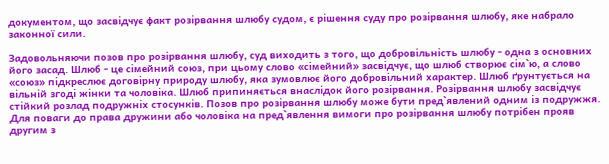документом, що засвідчує факт розірвання шлюбу судом, є рішення суду про розірвання шлюбу, яке набрало законної сили.

Задовольняючи позов про розірвання шлюбу, суд виходить з того, що добровільність шлюбу - одна з основних його засад. Шлюб - це сімейний союз, при цьому слово «сімейний» засвідчує, що шлюб створює сім`ю, а слово «союз» підкреслює договірну природу шлюбу, яка зумовлює його добровільний характер. Шлюб ґрунтується на вільній згоді жінки та чоловіка. Шлюб припиняється внаслідок його розірвання. Розірвання шлюбу засвідчує стійкий розлад подружніх стосунків. Позов про розірвання шлюбу може бути пред`явлений одним із подружжя. Для поваги до права дружини або чоловіка на пред`явлення вимоги про розірвання шлюбу потрібен прояв другим з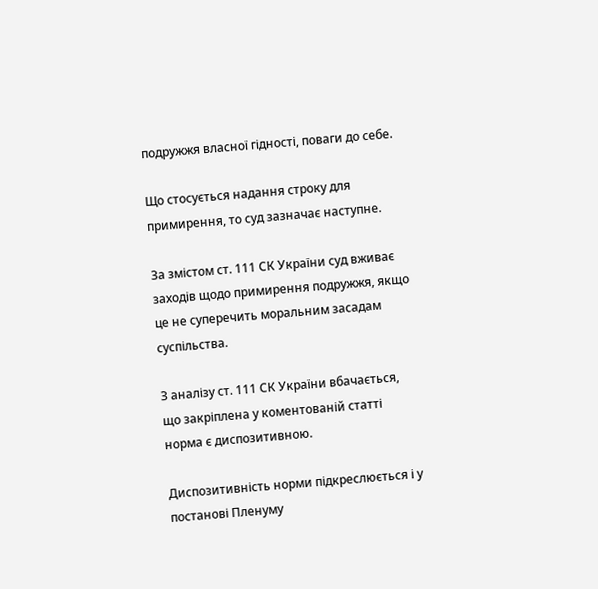подружжя власної гідності, поваги до себе.

Що стосується надання строку для примирення, то суд зазначає наступне.

За змістом ст. 111 СК України суд вживає заходів щодо примирення подружжя, якщо це не суперечить моральним засадам суспільства.

З аналізу ст. 111 СК України вбачається, що закріплена у коментованій статті норма є диспозитивною.

Диспозитивність норми підкреслюється і у постанові Пленуму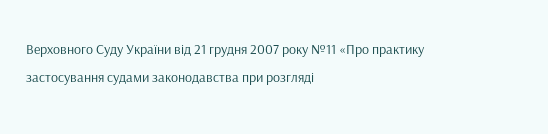Верховного Суду України від 21 грудня 2007 року №11 «Про практику застосування судами законодавства при розгляді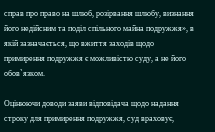справ про право на шлюб, розірвання шлюбу, визнання його недійсним та поділ спільного майна подружжя», в якій зазначається, що вжиття заходів щодо примирення подружжя є можливістю суду, а не його обов`язком.

Оцінюючи доводи заяви відповідача щодо надання строку для примирення подружжя, суд враховує,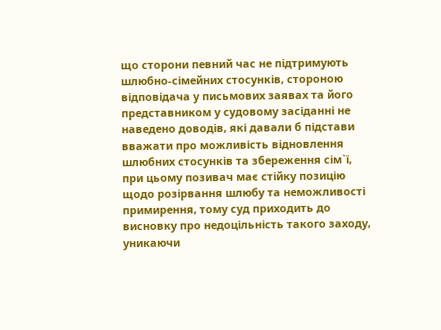що сторони певний час не підтримують шлюбно-сімейних стосунків, стороною відповідача у письмових заявах та його представником у судовому засіданні не наведено доводів, які давали б підстави вважати про можливість відновлення шлюбних стосунків та збереження сім`ї, при цьому позивач має стійку позицію щодо розірвання шлюбу та неможливості примирення, тому суд приходить до висновку про недоцільність такого заходу, уникаючи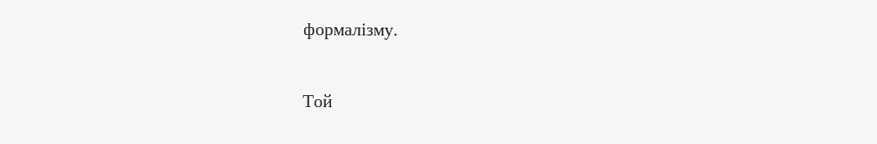формалізму.

Той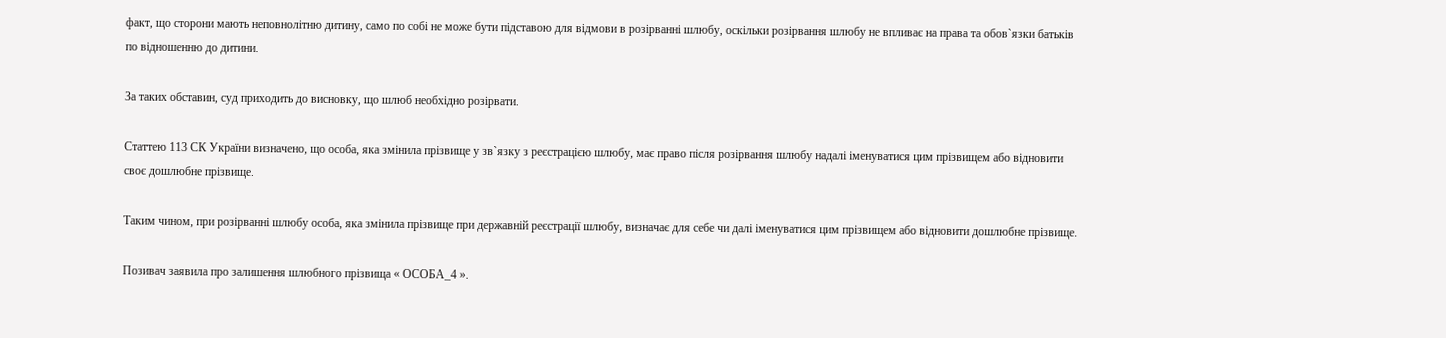факт, що сторони мають неповнолітню дитину, само по собі не може бути підставою для відмови в розірванні шлюбу, оскільки розірвання шлюбу не впливає на права та обов`язки батьків по відношенню до дитини.

За таких обставин, суд приходить до висновку, що шлюб необхідно розірвати.

Статтею 113 СК України визначено, що особа, яка змінила прізвище у зв`язку з реєстрацією шлюбу, має право після розірвання шлюбу надалі іменуватися цим прізвищем або відновити своє дошлюбне прізвище.

Таким чином, при розірванні шлюбу особа, яка змінила прізвище при державній реєстрації шлюбу, визначає для себе чи далі іменуватися цим прізвищем або відновити дошлюбне прізвище.

Позивач заявила про залишення шлюбного прізвища « ОСОБА_4 ».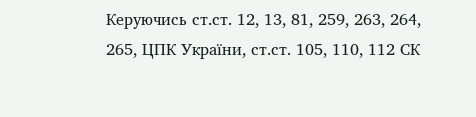Керуючись ст.ст. 12, 13, 81, 259, 263, 264, 265, ЦПК України, ст.ст. 105, 110, 112 СК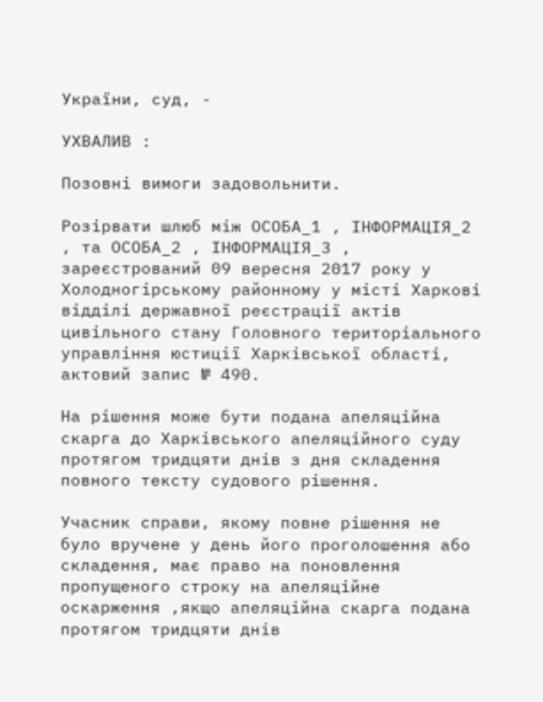України, суд, -

УХВАЛИВ :

Позовні вимоги задовольнити.

Розірвати шлюб між ОСОБА_1 , ІНФОРМАЦІЯ_2 , та ОСОБА_2 , ІНФОРМАЦІЯ_3 , зареєстрований 09 вересня 2017 року у Холодногірському районному у місті Харкові відділі державної реєстрації актів цивільного стану Головного територіального управління юстиції Харківської області, актовий запис № 490.

На рішення може бути подана апеляційна скарга до Харківського апеляційного суду протягом тридцяти днів з дня складення повного тексту судового рішення.

Учасник справи, якому повне рішення не було вручене у день його проголошення або складення, має право на поновлення пропущеного строку на апеляційне оскарження ,якщо апеляційна скарга подана протягом тридцяти днів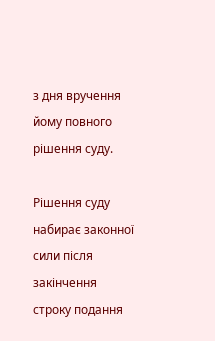з дня вручення йому повного рішення суду.

Рішення суду набирає законної сили після закінчення строку подання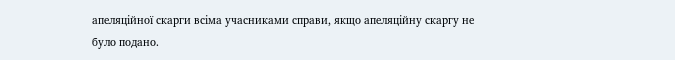апеляційної скарги всіма учасниками справи, якщо апеляційну скаргу не було подано.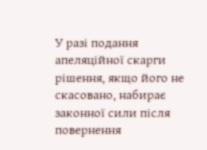У разі подання апеляційної скарги рішення, якщо його не скасовано, набирає законної сили після повернення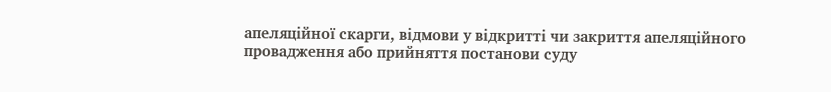апеляційної скарги, відмови у відкритті чи закриття апеляційного провадження або прийняття постанови суду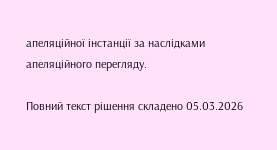апеляційної інстанції за наслідками апеляційного перегляду.

Повний текст рішення складено 05.03.2026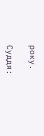року.

Суддя: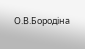О.В.Бородіна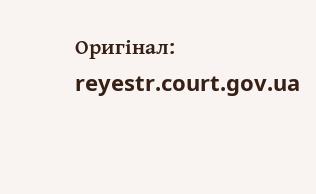Оригінал: reyestr.court.gov.ua